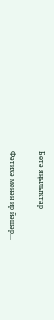Бөтә яңылыҡтар

Фәтихә менән ир йәшәр...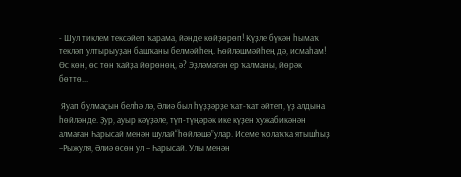- Шул тиклем тексәйеп ҡарама, йәнде көйҙөрөп! Күҙле бүкән һымаҡ текләп ултырыуҙан башҡаны белмәйһең. Һөйләшмәйһең дә, исмаһам! Өс көн, өс төн ҡайҙа йөрөнөң, ә? Эҙләмәгән ер ҡалманы, йөрәк бөттө...

 Яуап булмаҫын белһә лә, Әлиә был һүҙҙәрҙе ҡат-ҡат әйтеп, үҙ алдына һөйләнде. Ҙур, ауыр кәүҙәле, түп-түңәрәк ике күҙен хужабикәнән алмаған Һарысай менән шулай“һөйләшә”улар. Исеме ҡолаҡҡа ятышһыҙ –Рыжуля, Әлиә өсөн ул – Һарысай. Улы менән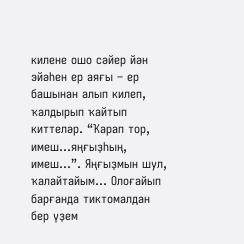килене ошо сәйер йән эйәһен ер аяғы – ер башынан алып килеп, ҡалдырып ҡайтып киттеләр. “Ҡарап тор, имеш...яңғыҙһың, имеш...”. Яңғыҙмын шул, ҡалайтайым... Олоғайып барғанда тиктомалдан бер үҙем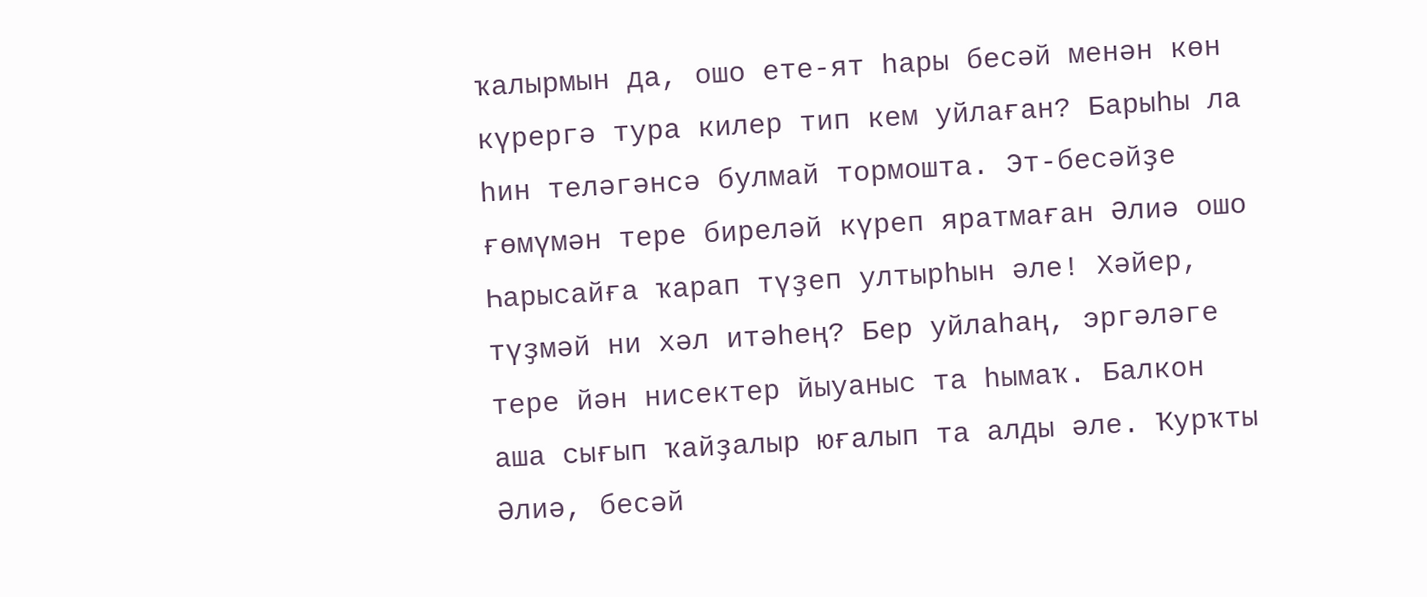ҡалырмын да, ошо ете-ят һары бесәй менән көн күрергә тура килер тип кем уйлаған? Барыһы ла һин теләгәнсә булмай тормошта. Эт-бесәйҙе ғөмүмән тере биреләй күреп яратмаған Әлиә ошо Һарысайға ҡарап түҙеп ултырһын әле! Хәйер, түҙмәй ни хәл итәһең? Бер уйлаһаң, эргәләге тере йән нисектер йыуаныс та һымаҡ. Балкон аша сығып ҡайҙалыр юғалып та алды әле. Ҡурҡты Әлиә, бесәй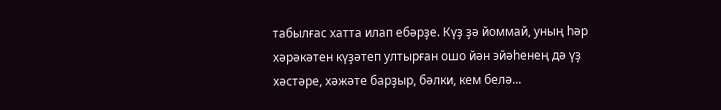табылғас хатта илап ебәрҙе. Күҙ ҙә йоммай, уның һәр хәрәкәтен күҙәтеп ултырған ошо йән эйәһенең дә үҙ хәстәре, хәжәте барҙыр, бәлки, кем белә...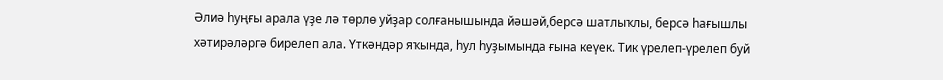Әлиә һуңғы арала үҙе лә төрлө уйҙар солғанышында йәшәй,берсә шатлыҡлы, берсә һағышлы хәтирәләргә бирелеп ала. Үткәндәр яҡында, һул һуҙымында ғына кеүек. Тик үрелеп-үрелеп буй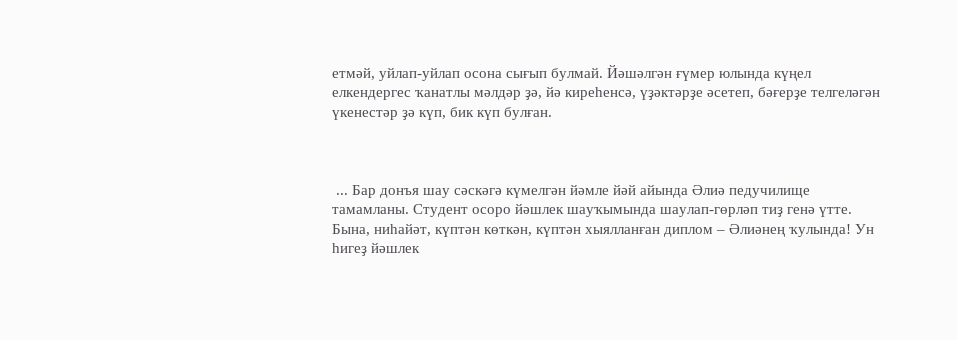етмәй, уйлап-уйлап осона сығып булмай. Йәшәлгән ғүмер юлында күңел елкендергес ҡанатлы мәлдәр ҙә, йә киреһенсә, үҙәктәрҙе әсетеп, бәғерҙе телгеләгән үкенестәр ҙә күп, бик күп булған.



 ... Бар донъя шау сәскәгә күмелгән йәмле йәй айында Әлиә педучилище тамамланы. Студент осоро йәшлек шауҡымында шаулап-гөрләп тиҙ генә үтте. Бына, ниһайәт, күптән көткән, күптән хыялланған диплом – Әлиәнең ҡулында! Ун һигеҙ йәшлек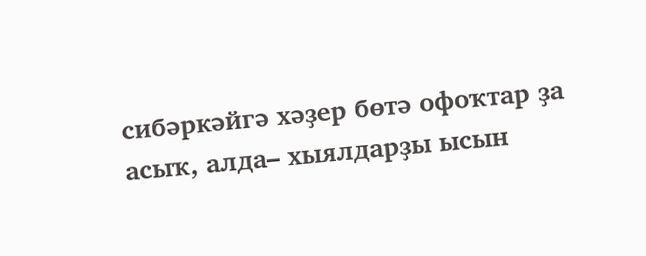сибәркәйгә хәҙер бөтә офоҡтар ҙа асыҡ, алда– хыялдарҙы ысын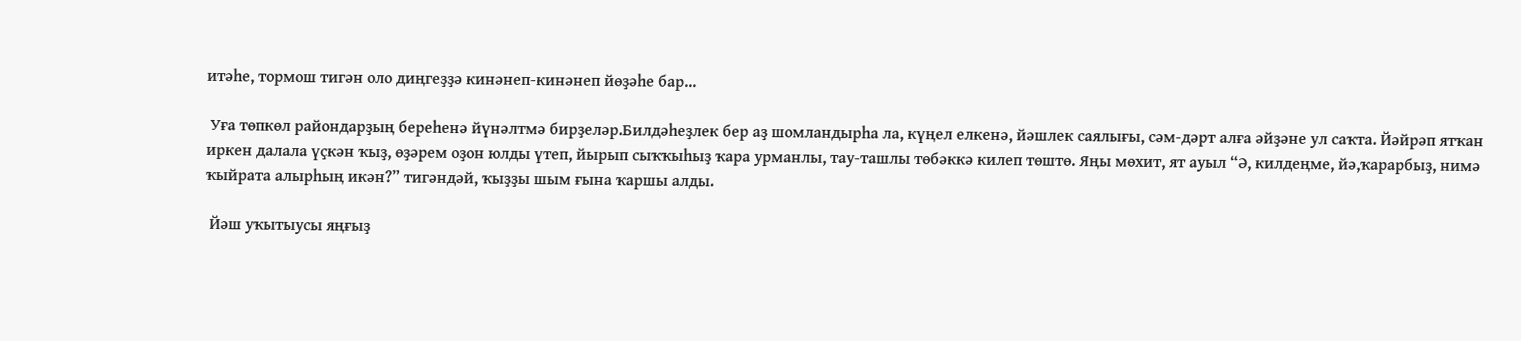итәһе, тормош тигән оло диңгеҙҙә кинәнеп-кинәнеп йөҙәһе бар...

 Уға төпкөл райондарҙың береһенә йүнәлтмә бирҙеләр.Билдәһеҙлек бер аҙ шомландырһа ла, күңел елкенә, йәшлек саялығы, сәм-дәрт алға әйҙәне ул саҡта. Йәйрәп ятҡан иркен далала үҫкән ҡыҙ, өҙәрем оҙон юлды үтеп, йырып сыҡҡыһыҙ ҡара урманлы, тау-ташлы төбәккә килеп төштө. Яңы мөхит, ят ауыл “Ә, килдеңме, йә,ҡарарбыҙ, нимә ҡыйрата алырһың икән?” тигәндәй, ҡыҙҙы шым ғына ҡаршы алды.

 Йәш уҡытыусы яңғыҙ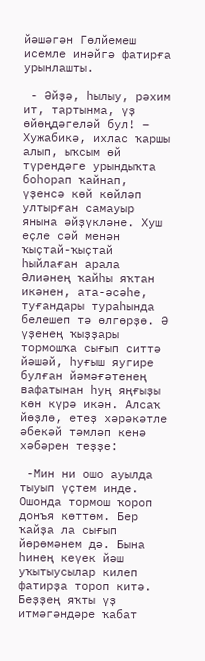йәшәгән Гөлйемеш исемле инәйгә фатирға урынлашты.

 - Әйҙә, һылыу, рәхим ит, тартынма, үҙ өйөңдәгеләй бул! – Хужабикә, ихлас ҡаршы алып, ыҡсым өй түрендәге урындыҡта боһорап ҡайнап, үҙенсә көй көйләп ултырған самауыр янына әйҙүкләне. Хуш еҫле сәй менән ҡыҫтай-ҡыҫтай һыйлаған арала Әлиәнең ҡайһы яҡтан икәнен, ата-әсәһе, туғандары тураһында белешеп тә өлгөрҙө. Ә үҙенең ҡыҙҙары тормошҡа сығып ситтә йәшәй, һуғыш яугире булған йәмәғәтенең вафатынан һуң яңғыҙы көн күрә икән. Алсаҡ йөҙлө, етеҙ хәрәкәтле әбекәй тәмләп кенә хәбәрен теҙҙе:

 -Мин ни ошо ауылда тыуып үҫтем инде. Ошонда тормош ҡороп донъя көттөм. Бер ҡайҙа ла сығып йөрөмәнем дә. Бына һинең кеүек йәш уҡытыусылар килеп фатирҙа тороп китә. Беҙҙең яҡты үҙ итмәгәндәре ҡабат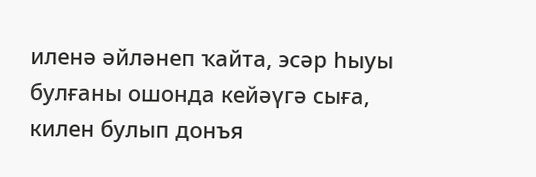иленә әйләнеп ҡайта, эсәр һыуы булғаны ошонда кейәүгә сыға, килен булып донъя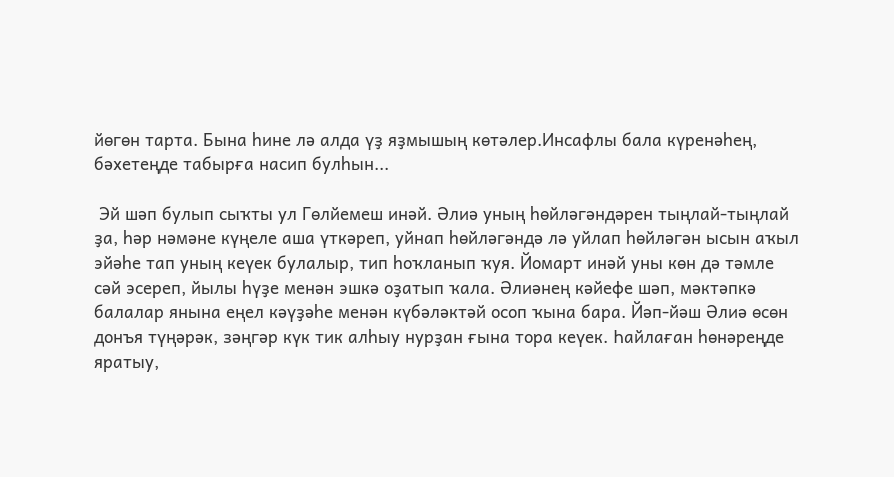йөгөн тарта. Бына һине лә алда үҙ яҙмышың көтәлер.Инсафлы бала күренәһең, бәхетеңде табырға насип булһын...

 Эй шәп булып сыҡты ул Гөлйемеш инәй. Әлиә уның һөйләгәндәрен тыңлай-тыңлай ҙа, һәр нәмәне күңеле аша үткәреп, уйнап һөйләгәндә лә уйлап һөйләгән ысын аҡыл эйәһе тап уның кеүек булалыр, тип һоҡланып ҡуя. Йомарт инәй уны көн дә тәмле сәй эсереп, йылы һүҙе менән эшкә оҙатып ҡала. Әлиәнең кәйефе шәп, мәктәпкә балалар янына еңел кәүҙәһе менән күбәләктәй осоп ҡына бара. Йәп-йәш Әлиә өсөн донъя түңәрәк, зәңгәр күк тик алһыу нурҙан ғына тора кеүек. Һайлаған һөнәреңде яратыу,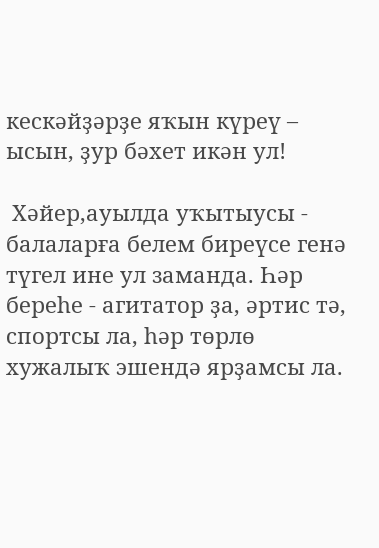кескәйҙәрҙе яҡын күреү – ысын, ҙур бәхет икән ул!

 Хәйер,ауылда уҡытыусы - балаларға белем биреүсе генә түгел ине ул заманда. Һәр береһе - агитатор ҙа, әртис тә, спортсы ла, һәр төрлө хужалыҡ эшендә ярҙамсы ла.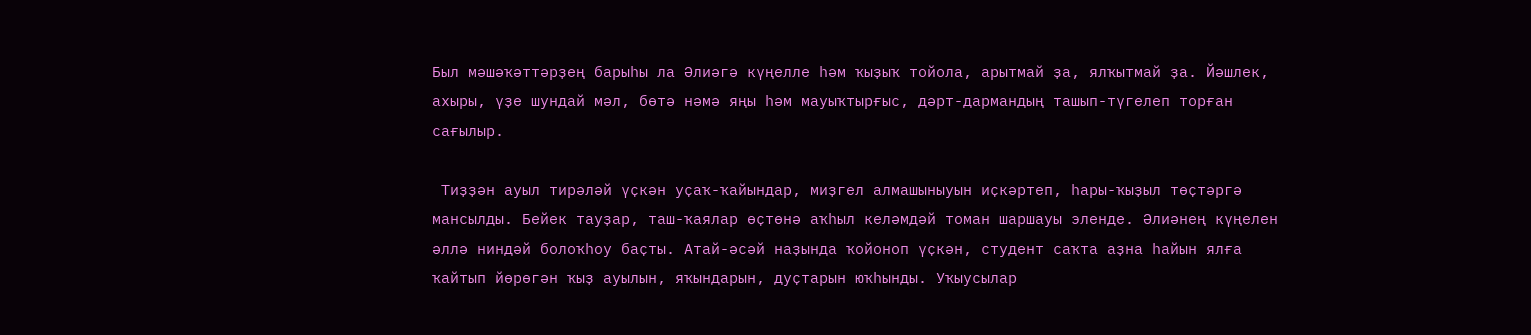Был мәшәҡәттәрҙең барыһы ла Әлиәгә күңелле һәм ҡыҙыҡ тойола, арытмай ҙа, ялҡытмай ҙа. Йәшлек, ахыры, үҙе шундай мәл, бөтә нәмә яңы һәм мауыҡтырғыс, дәрт-дармандың ташып-түгелеп торған сағылыр.

 Тиҙҙән ауыл тирәләй үҫкән уҫаҡ-ҡайындар, миҙгел алмашыныуын иҫкәртеп, һары-ҡыҙыл төҫтәргә мансылды. Бейек тауҙар, таш-ҡаялар өҫтөнә аҡһыл келәмдәй томан шаршауы эленде. Әлиәнең күңелен әллә ниндәй болоҡһоу баҫты. Атай-әсәй наҙында ҡойоноп үҫкән, студент саҡта аҙна һайын ялға ҡайтып йөрөгән ҡыҙ ауылын, яҡындарын, дуҫтарын юҡһынды. Уҡыусылар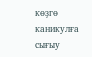көҙгө каникулға сығыу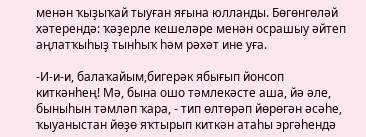менән ҡыҙыҡай тыуған яғына юлланды. Бөгөнгөләй хәтерендә: ҡәҙерле кешеләре менән осрашыу әйтеп аңлатҡыһыҙ тынһыҡ һәм рәхәт ине уға.

-И-и-и, балаҡайым,бигерәк ябығып йонсоп киткәнһең! Мә, бына ошо тәмлекәсте аша, йә әле, быныһын тәмләп ҡара, - тип өлтөрәп йөрөгән әсәһе, ҡыуаныстан йөҙө яҡтырып киткән атаһы эргәһендә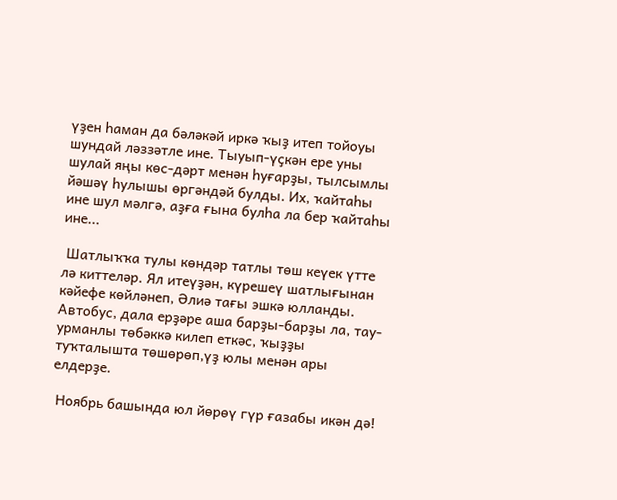үҙен һаман да бәләкәй иркә ҡыҙ итеп тойоуы шундай ләззәтле ине. Тыуып-үҫкән ере уны шулай яңы көс-дәрт менән һуғарҙы, тылсымлы йәшәү һулышы өргәндәй булды. Их, ҡайтаһы ине шул мәлгә, аҙға ғына булһа ла бер ҡайтаһы ине...

 Шатлыҡҡа тулы көндәр татлы төш кеүек үтте лә киттеләр. Ял итеүҙән, күрешеү шатлығынан кәйефе көйләнеп, Әлиә тағы эшкә юлланды. Автобус, дала ерҙәре аша барҙы-барҙы ла, тау-урманлы төбәккә килеп еткәс, ҡыҙҙы туҡталышта төшөрөп,үҙ юлы менән ары елдерҙе.

 Ноябрь башында юл йөрөү гүр ғазабы икән дә!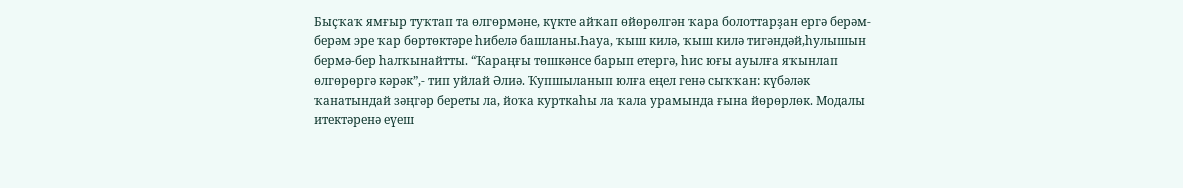Быҫҡаҡ ямғыр туҡтап та өлгөрмәне, күкте айҡап өйөрөлгән ҡара болоттарҙан ергә берәм-берәм эре ҡар бөртөктәре һибелә башланы.Һауа, ҡыш килә, ҡыш килә тигәндәй,һулышын бермә-бер һалҡынайтты. “Ҡараңғы төшкәнсе барып етергә, һис юғы ауылға яҡынлап өлгөрөргә кәрәк”,- тип уйлай Әлиә. Ҡупшыланып юлға еңел генә сыҡҡан: күбәләк ҡанатындай зәңгәр береты ла, йоҡа курткаһы ла ҡала урамында ғына йөрөрлөк. Модалы итектәренә еүеш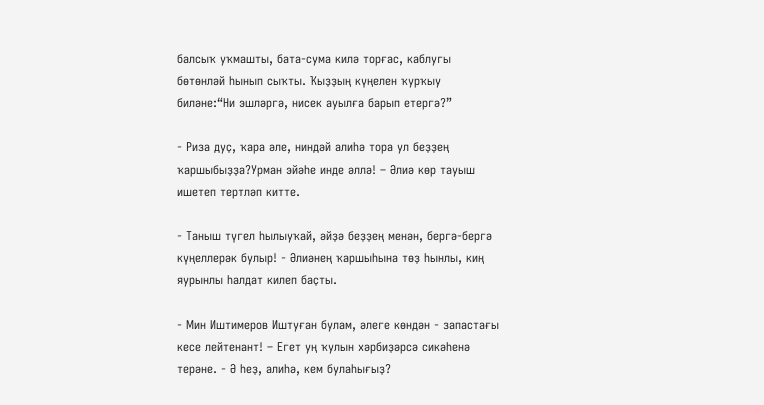балсыҡ уҡмашты, бата-сума килә торғас, каблугы бөтөнләй һынып сыҡты. Ҡыҙҙың күңелен ҡурҡыу биләне:“Ни эшләргә, нисек ауылға барып етергә?”

- Риза дуҫ, ҡара әле, ниндәй алиһә тора ул беҙҙең ҡаршыбыҙҙа?Урман эйәһе инде әллә! – Әлиә көр тауыш ишетеп тертләп китте.

- Таныш түгел һылыуҡай, әйҙә беҙҙең менән, бергә-бергә күңеллерәк булыр! - Әлиәнең ҡаршыһына төҙ һынлы, киң яурынлы һалдат килеп баҫты.

- Мин Иштимеров Иштуған булам, әлеге көндән - запастағы кесе лейтенант! – Егет уң ҡулын хәрбиҙәрсә сикәһенә терәне. - Ә һеҙ, алиһә, кем булаһығыҙ?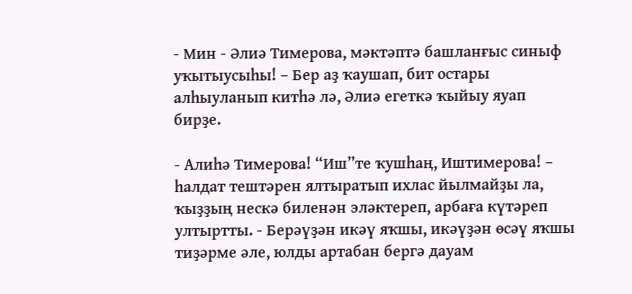- Мин - Әлиә Тимерова, мәктәптә башланғыс синыф уҡытыусыһы! – Бер аҙ ҡаушап, бит остары алһыуланып китһә лә, Әлиә егеткә ҡыйыу яуап бирҙе.

- Алиһә Тимерова! “Иш”те ҡушһаң, Иштимерова! – һалдат тештәрен ялтыратып ихлас йылмайҙы ла, ҡыҙҙың нескә биленән эләктереп, арбаға күтәреп ултыртты. - Берәүҙән икәү яҡшы, икәүҙән өсәү яҡшы тиҙәрме әле, юлды артабан бергә дауам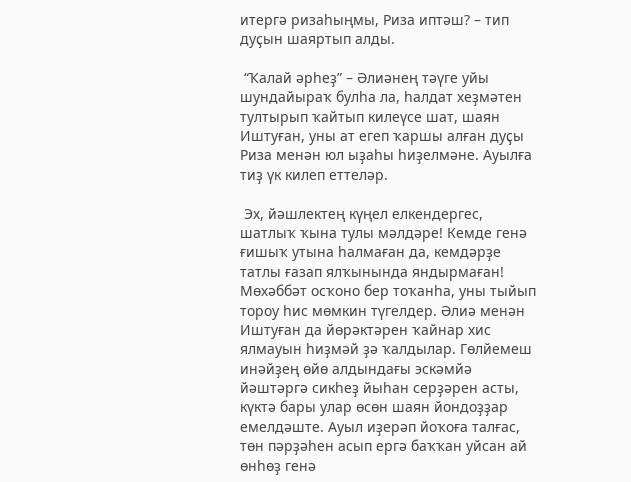итергә ризаһыңмы, Риза иптәш? – тип дуҫын шаяртып алды.

 “Ҡалай әрһеҙ” – Әлиәнең тәүге уйы шундайыраҡ булһа ла, һалдат хеҙмәтен тултырып ҡайтып килеүсе шат, шаян Иштуған, уны ат егеп ҡаршы алған дуҫы Риза менән юл ыҙаһы һиҙелмәне. Ауылға тиҙ үк килеп еттеләр.

 Эх, йәшлектең күңел елкендергес, шатлыҡ ҡына тулы мәлдәре! Кемде генә ғишыҡ утына һалмаған да, кемдәрҙе татлы ғазап ялҡынында яндырмаған! Мөхәббәт осҡоно бер тоҡанһа, уны тыйып тороу һис мөмкин түгелдер. Әлиә менән Иштуған да йөрәктәрен ҡайнар хис ялмауын һиҙмәй ҙә ҡалдылар. Гөлйемеш инәйҙең өйө алдындағы эскәмйә йәштәргә сикһеҙ йыһан серҙәрен асты, күктә бары улар өсөн шаян йондоҙҙар емелдәште. Ауыл иҙерәп йоҡоға талғас, төн пәрҙәһен асып ергә баҡҡан уйсан ай өнһөҙ генә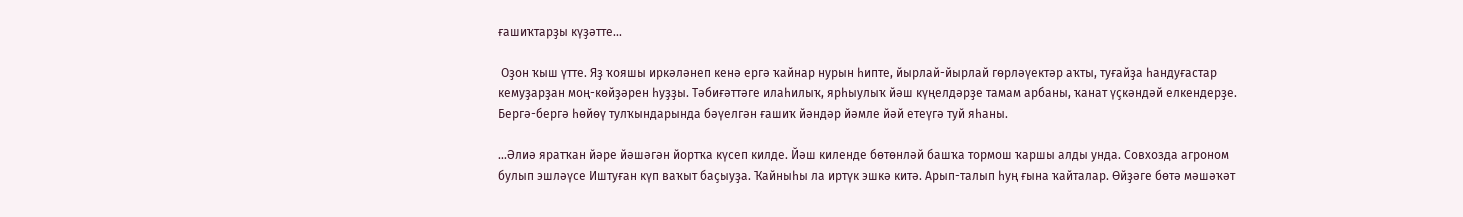ғашиҡтарҙы күҙәтте...

 Оҙон ҡыш үтте. Яҙ ҡояшы иркәләнеп кенә ергә ҡайнар нурын һипте, йырлай-йырлай гөрләүектәр аҡты, туғайҙа һандуғастар кемуҙарҙан моң-көйҙәрен һуҙҙы. Тәбиғәттәге илаһилыҡ, ярһыулыҡ йәш күңелдәрҙе тамам арбаны, ҡанат үҫкәндәй елкендерҙе. Бергә-бергә һөйөү тулҡындарында бәүелгән ғашиҡ йәндәр йәмле йәй етеүгә туй яһаны.

...Әлиә яратҡан йәре йәшәгән йортҡа күсеп килде. Йәш киленде бөтөнләй башҡа тормош ҡаршы алды унда. Совхозда агроном булып эшләүсе Иштуған күп ваҡыт баҫыуҙа. Ҡайныһы ла иртүк эшкә китә. Арып-талып һуң ғына ҡайталар. Өйҙәге бөтә мәшәҡәт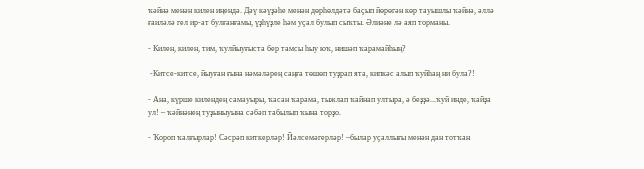ҡәйнә менән килен иңендә. Дәү кәүҙәһе менән дөрһөлдәтә баҫып йөрөгән көр тауышлы ҡәйнә, әллә ғаиләлә гел ир-ат булғанғамы, үҙһүҙле һәм уҫал булып сыҡты. Әлиәне лә аяп торманы.

- Килен, килен, тим, ҡулйыуғыста бер тамсы һыу юҡ, нишәп ҡарамайһың?

 -Китсе-китсе, йыуған ғына нәмәләрең саңға төшөп туҙрап ята, кипкәс алып ҡуйһаң ни була?!

- Ана, күрше килендең самауыры, ҡасан ҡарама, тыжлап ҡайнап ултыра, ә беҙҙә...ҡуй инде, ҡайҙа ул! – ҡәйнәнең туҙыныуына сәбәп табылып ҡына торҙо.

- Ҡороп ҡалғырлар! Сәсрәп киткерләр! Йәлсемәгерләр! –былар уҫаллығы менән дан тотҡан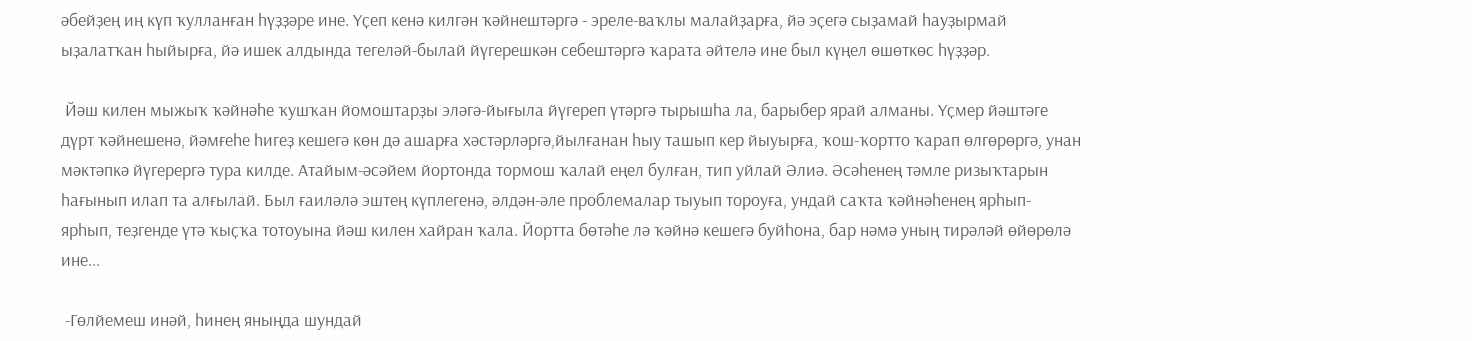әбейҙең иң күп ҡулланған һүҙҙәре ине. Үҫеп кенә килгән ҡәйнештәргә - эреле-ваҡлы малайҙарға, йә эҫегә сыҙамай һауҙырмай ыҙалатҡан һыйырға, йә ишек алдында тегеләй-былай йүгерешкән себештәргә ҡарата әйтелә ине был күңел өшөткөс һүҙҙәр.

 Йәш килен мыжыҡ ҡәйнәһе ҡушҡан йомоштарҙы эләгә-йығыла йүгереп үтәргә тырышһа ла, барыбер ярай алманы. Үҫмер йәштәге дүрт ҡәйнешенә, йәмғеһе һигеҙ кешегә көн дә ашарға хәстәрләргә,йылғанан һыу ташып кер йыуырға, ҡош-ҡортто ҡарап өлгөрөргә, унан мәктәпкә йүгерергә тура килде. Атайым-әсәйем йортонда тормош ҡалай еңел булған, тип уйлай Әлиә. Әсәһенең тәмле ризыҡтарын һағынып илап та алғылай. Был ғаиләлә эштең күплегенә, әлдән-әле проблемалар тыуып тороуға, ундай саҡта ҡәйнәһенең ярһып-ярһып, теҙгенде үтә ҡыҫҡа тотоуына йәш килен хайран ҡала. Йортта бөтәһе лә ҡәйнә кешегә буйһона, бар нәмә уның тирәләй өйөрөлә ине...

 -Гөлйемеш инәй, һинең яныңда шундай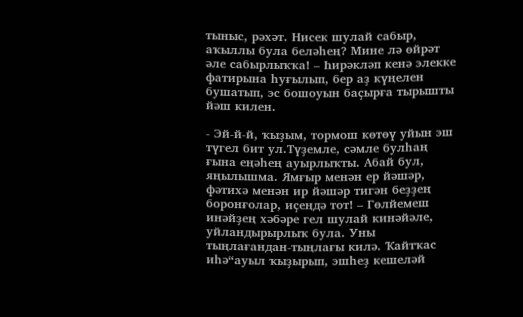тыныс, рәхәт. Нисек шулай сабыр, аҡыллы була беләһең? Мине лә өйрәт әле сабырлыҡҡа! – Һирәкләп кенә элекке фатирына һуғылып, бер аҙ күңелен бушатып, эс бошоуын баҫырға тырышты йәш килен.

- Эй-й-й, ҡыҙым, тормош көтөү уйын эш түгел бит ул.Түҙемле, сәмле булһаң ғына еңәһең ауырлыҡты. Абай бул, яңылышма. Ямғыр менән ер йәшәр, фәтихә менән ир йәшәр тигән беҙҙең боронғолар, иҫеңдә тот! – Гөлйемеш инәйҙең хәбәре гел шулай кинәйәле, уйландырырлыҡ була. Уны тыңлағандан-тыңлағы килә. Ҡайтҡас иһә“ауыл ҡыҙырып, эшһеҙ кешеләй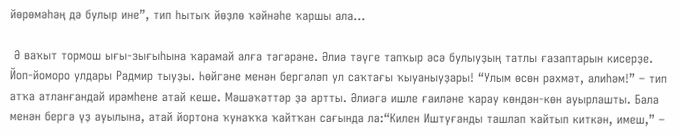йөрөмәһәң дә булыр ине”, тип һытыҡ йөҙлө ҡәйнәһе ҡаршы ала...

 Ә ваҡыт тормош ығы-зығыһына ҡарамай алға тәгәрәне. Әлиә тәүге тапҡыр әсә булыуҙың татлы ғазаптарын кисерҙе. Йоп-йоморо улдары Радмир тыуҙы. Һөйгәне менән бергәләп ул саҡтағы ҡыуаныуҙары! “Улым өсөн рәхмәт, алиһәм!” – тип атҡа атланғандай ирәмһене атай кеше. Мәшәҡәттәр ҙә артты. Әлиәгә ишле ғаиләне ҡарау көндән-көн ауырлашты. Бала менән бергә үҙ ауылына, атай йортона ҡунаҡҡа ҡайтҡан сағында ла:“Килен Иштуғанды ташлап ҡайтып киткән, имеш,” –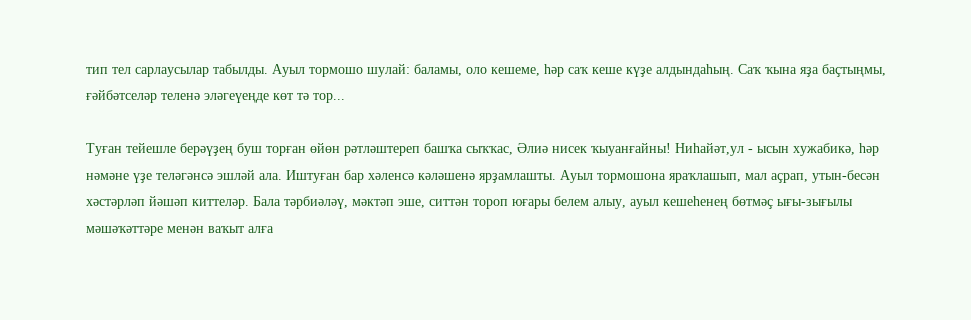тип тел сарлаусылар табылды. Ауыл тормошо шулай: баламы, оло кешеме, һәр саҡ кеше күҙе алдындаһың. Саҡ ҡына яҙа баҫтыңмы, ғәйбәтселәр теленә эләгеүеңде көт тә тор...

Туған тейешле берәүҙең буш торған өйөн рәтләштереп башҡа сыҡҡас, Әлиә нисек ҡыуанғайны! Ниһайәт,ул - ысын хужабикә, һәр нәмәне үҙе теләгәнсә эшләй ала. Иштуған бар хәленсә кәләшенә ярҙамлашты. Ауыл тормошона яраҡлашып, мал аҫрап, утын-бесән хәстәрләп йәшәп киттеләр. Бала тәрбиәләү, мәктәп эше, ситтән тороп юғары белем алыу, ауыл кешеһенең бөтмәҫ ығы-зығылы мәшәҡәттәре менән ваҡыт алға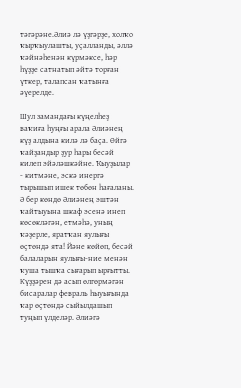тәгәрәне.Әлиә лә үҙгәрҙе, холҡо ҡырҡыулашты, уҫалланды, әллә ҡәйнәһенән күрмәксе, һәр һүҙҙе сатнатып әйтә торған үткер, талапсан ҡатынға әүерелде.

Шул замандағы күңелһеҙ ваҡиға һуңғы арала Әлиәнең күҙ алдына килә лә баҫа. Өйгә ҡайҙандыр ҙур һары бесәй килеп эйәләшкәйне. Ҡыуҙылар - китмәне, эскә инергә тырышып ишек төбөн һағаланы. Ә бер көндө Әлиәнең эштән ҡайтыуына шкаф эсенә инеп көсөкләгән, етмәһә, уның ҡәҙерле, яратҡан яулығы өҫтөндә ята! Йәне көйөп, бесәй балаларын яулығы-ние менән ҡуша тышҡа сығарып ырғытты. Күҙҙәрен дә асып өлгөрмәгән бисаралар февраль һыуығында ҡар өҫтөндә сыйылдашып туңып үлделәр. Әлиәгә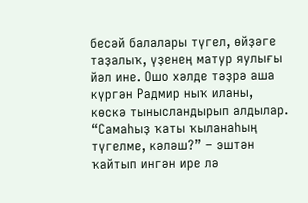бесәй балалары түгел, өйҙәге таҙалыҡ, үҙенең матур яулығы йәл ине. Ошо хәлде тәҙрә аша күргән Радмир ныҡ иланы, көскә тынысландырып алдылар. “Самаһыҙ ҡаты ҡыланаһың түгелме, кәләш?” – эштән ҡайтып ингән ире лә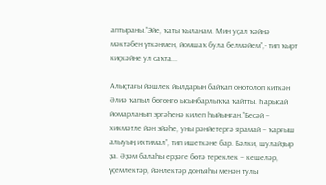аптыраны.”Эйе, ҡаты ҡыланам. Мин уҫал ҡәйнә мәктәбен үткәнмен, йомшаҡ була белмәйем”,- тип ҡырт киҫкәйне ул саҡта...

Алыҫтағы йәшлек йылдарын байҡап онотолоп киткән Әлиә ҡапыл бөгөнгө ысынбарлыҡҡа ҡайтты. Һарысай йомарланып эргәһенә килеп һыйынған.”Бесәй – хикмәтле йән эйәһе, уны рәнйетергә ярамай – ҡарғыш алыуың ихтимал”, тип ишеткәне бар. Бәлки, шулайҙыр ҙа. Әҙәм балаһы ерҙәге бөтә тереклек – кешеләр, үҫемлектәр, йәнлектәр донъяһы менән тулы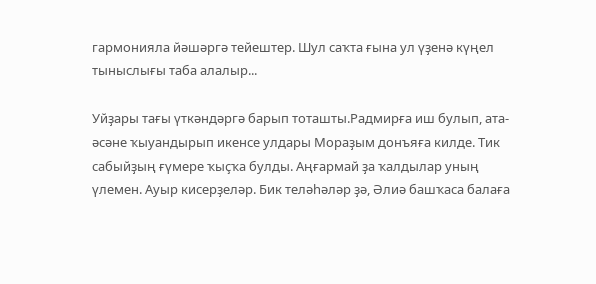гармонияла йәшәргә тейештер. Шул саҡта ғына ул үҙенә күңел тыныслығы таба алалыр...

Уйҙары тағы үткәндәргә барып тоташты.Радмирға иш булып, ата-әсәне ҡыуандырып икенсе улдары Мораҙым донъяға килде. Тик сабыйҙың ғүмере ҡыҫҡа булды. Аңғармай ҙа ҡалдылар уның үлемен. Ауыр кисерҙеләр. Бик теләһәләр ҙә, Әлиә башҡаса балаға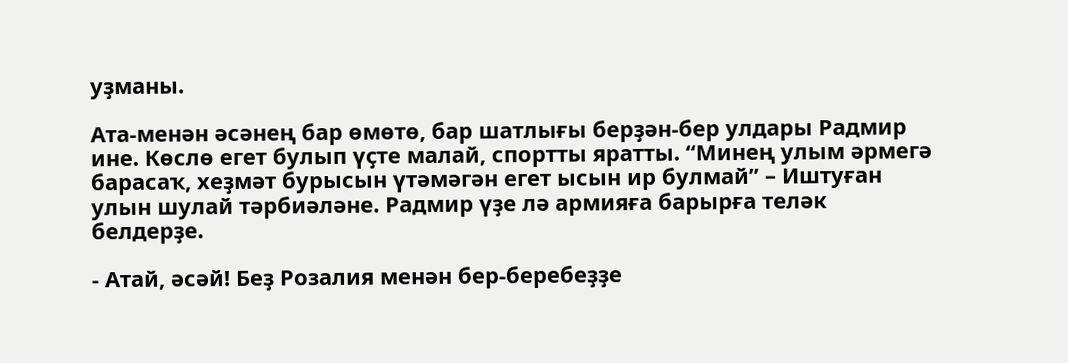уҙманы.

Ата-менән әсәнең бар өмөтө, бар шатлығы берҙән-бер улдары Радмир ине. Көслө егет булып үҫте малай, спортты яратты. “Минең улым әрмегә барасаҡ, хеҙмәт бурысын үтәмәгән егет ысын ир булмай” – Иштуған улын шулай тәрбиәләне. Радмир үҙе лә армияға барырға теләк белдерҙе.

- Атай, әсәй! Беҙ Розалия менән бер-беребеҙҙе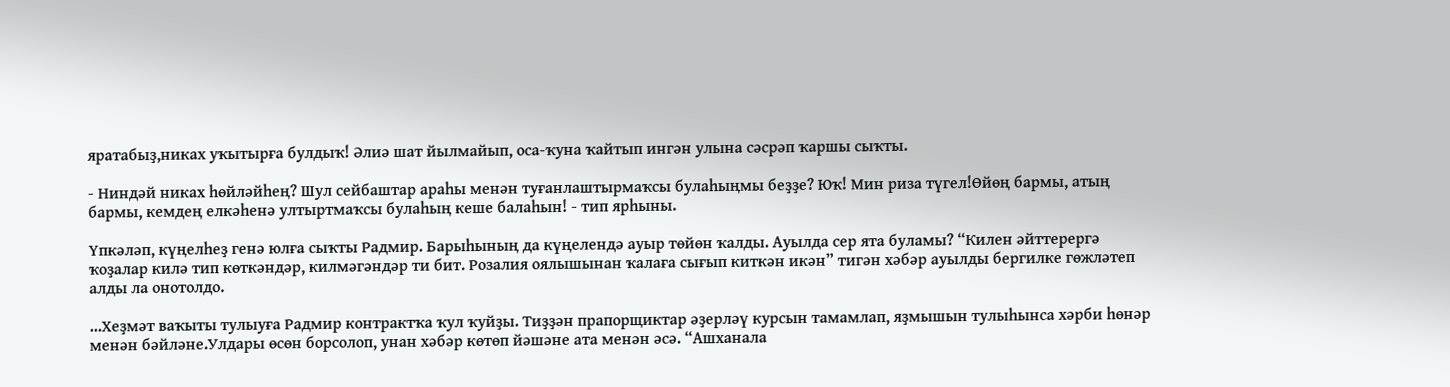яратабыҙ,никах уҡытырға булдыҡ! Әлиә шат йылмайып, оса-ҡуна ҡайтып ингән улына сәсрәп ҡаршы сыҡты.

- Ниндәй никах һөйләйһең? Шул сейбаштар араһы менән туғанлаштырмаҡсы булаһыңмы беҙҙе? Юҡ! Мин риза түгел!Өйөң бармы, атың бармы, кемдең елкәһенә ултыртмаҡсы булаһың кеше балаһын! - тип ярһыны.

Үпкәләп, күңелһеҙ генә юлға сыҡты Радмир. Барыһының да күңелендә ауыр төйөн ҡалды. Ауылда сер ята буламы? “Килен әйттерергә ҡоҙалар килә тип көткәндәр, килмәгәндәр ти бит. Розалия оялышынан ҡалаға сығып киткән икән” тигән хәбәр ауылды бергилке гөжләтеп алды ла онотолдо.

...Хеҙмәт ваҡыты тулыуға Радмир контрактҡа ҡул ҡуйҙы. Тиҙҙән прапорщиктар әҙерләү курсын тамамлап, яҙмышын тулыһынса хәрби һөнәр менән бәйләне.Улдары өсөн борсолоп, унан хәбәр көтөп йәшәне ата менән әсә. “Ашханала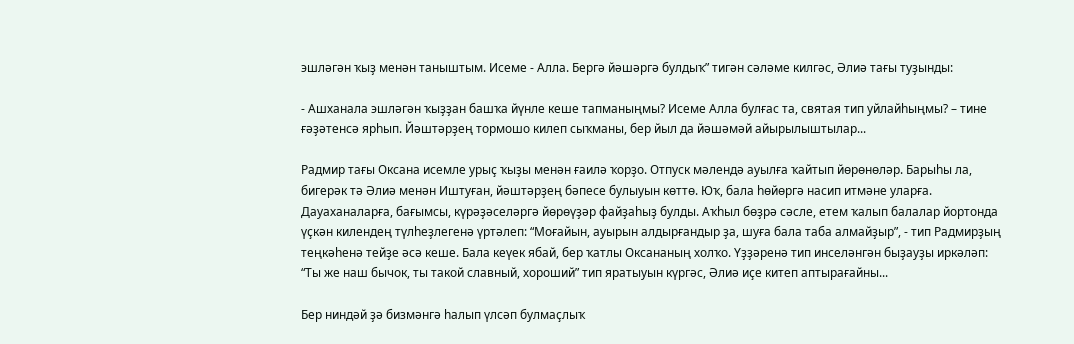эшләгән ҡыҙ менән таныштым. Исеме - Алла. Бергә йәшәргә булдыҡ” тигән сәләме килгәс, Әлиә тағы туҙынды:

- Ашханала эшләгән ҡыҙҙан башҡа йүнле кеше тапманыңмы? Исеме Алла булғас та, святая тип уйлайһыңмы? – тине ғәҙәтенсә ярһып. Йәштәрҙең тормошо килеп сыҡманы, бер йыл да йәшәмәй айырылыштылар...

Радмир тағы Оксана исемле урыҫ ҡыҙы менән ғаилә ҡорҙо. Отпуск мәлендә ауылға ҡайтып йөрөнөләр. Барыһы ла, бигерәк тә Әлиә менән Иштуған, йәштәрҙең бәпесе булыуын көттө. Юҡ, бала һөйөргә насип итмәне уларға. Дауаханаларға, бағымсы, күрәҙәселәргә йөрөүҙәр файҙаһыҙ булды. Аҡһыл бөҙрә сәсле, етем ҡалып балалар йортонда үҫкән килендең түлһеҙлегенә үртәлеп: “Моғайын, ауырын алдырғандыр ҙа, шуға бала таба алмайҙыр”, - тип Радмирҙың теңкәһенә тейҙе әсә кеше. Бала кеүек ябай, бер ҡатлы Оксананың холҡо. Үҙҙәренә тип инселәнгән быҙауҙы иркәләп: “Ты же наш бычок, ты такой славный, хороший” тип яратыуын күргәс, Әлиә иҫе китеп аптырағайны...

Бер ниндәй ҙә бизмәнгә һалып үлсәп булмаҫлыҡ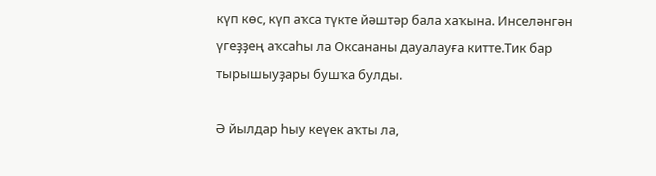күп көс, күп аҡса түкте йәштәр бала хаҡына. Инселәнгән үгеҙҙең аҡсаһы ла Оксананы дауалауға китте.Тик бар тырышыуҙары бушҡа булды.

Ә йылдар һыу кеүек аҡты ла,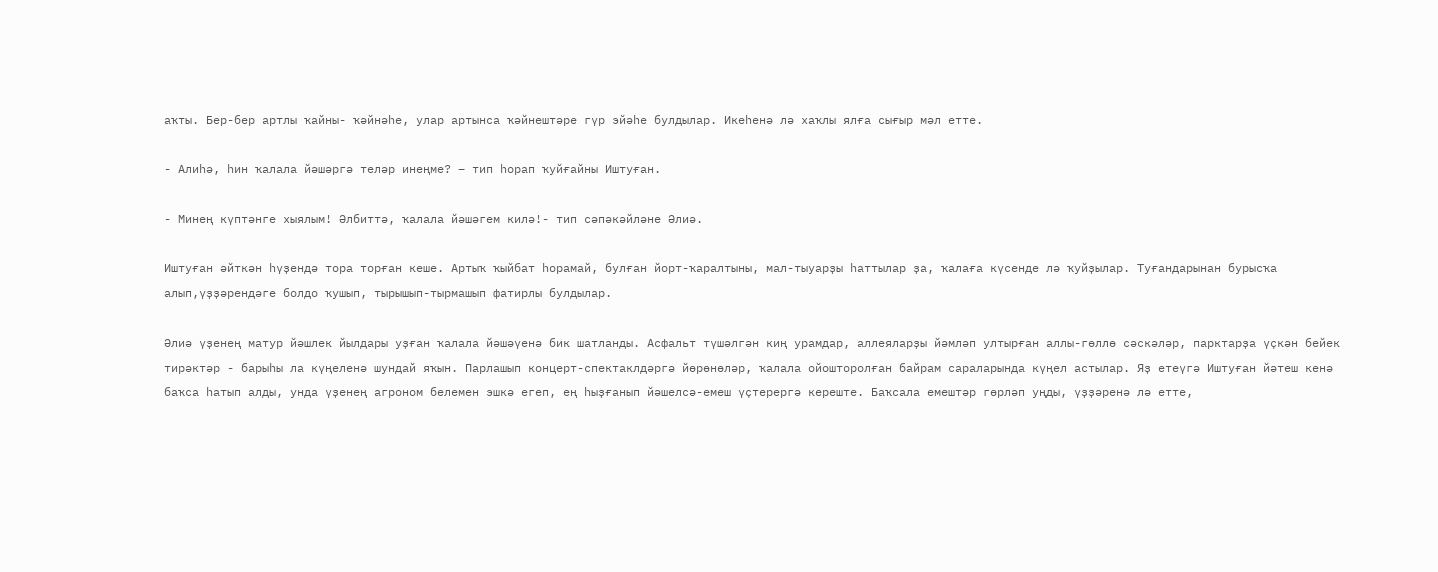аҡты. Бер-бер артлы ҡайны- ҡәйнәһе, улар артынса ҡәйнештәре гүр эйәһе булдылар. Икеһенә лә хаҡлы ялға сығыр мәл етте.

- Алиһә, һин ҡалала йәшәргә теләр инеңме? – тип һорап ҡуйғайны Иштуған.

- Минең күптәнге хыялым! Әлбиттә, ҡалала йәшәгем килә!- тип сәпәкәйләне Әлиә.

Иштуған әйткән һүҙендә тора торған кеше. Артыҡ ҡыйбат һорамай, булған йорт-ҡаралтыны, мал-тыуарҙы һаттылар ҙа, ҡалаға күсенде лә ҡуйҙылар. Туғандарынан бурысҡа алып,үҙҙәрендәге болдо ҡушып, тырышып-тырмашып фатирлы булдылар.

Әлиә үҙенең матур йәшлек йылдары уҙған ҡалала йәшәүенә бик шатланды. Асфальт түшәлгән киң урамдар, аллеяларҙы йәмләп ултырған аллы-гөллө сәскәләр, парктарҙа үҫкән бейек тирәктәр - барыһы ла күңеленә шундай яҡын. Парлашып концерт-спектаклдәргә йөрөнөләр, ҡалала ойошторолған байрам сараларында күңел астылар. Яҙ етеүгә Иштуған йәтеш кенә баҡса һатып алды, унда үҙенең агроном белемен эшкә егеп, ең һыҙғанып йәшелсә-емеш үҫтерергә кереште. Баҡсала емештәр гөрләп уңды, үҙҙәренә лә етте,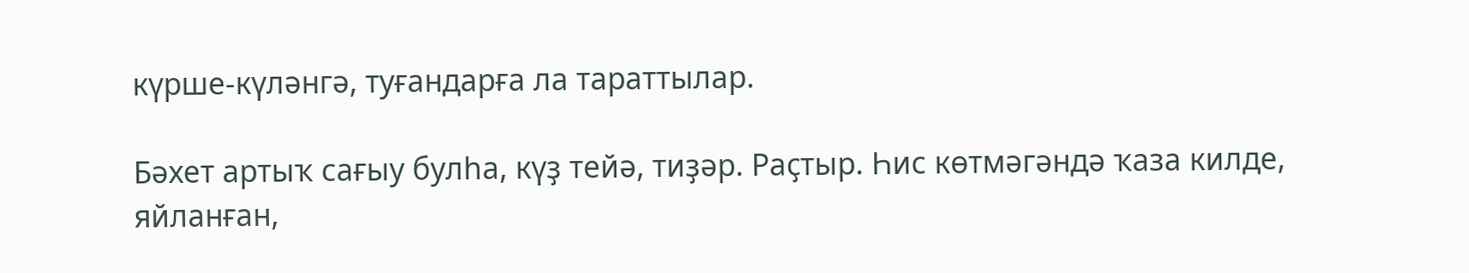күрше-күләнгә, туғандарға ла тараттылар.

Бәхет артыҡ сағыу булһа, күҙ тейә, тиҙәр. Раҫтыр. Һис көтмәгәндә ҡаза килде, яйланған,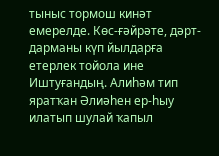тыныс тормош кинәт емерелде. Көс-ғәйрәте, дәрт-дарманы күп йылдарға етерлек тойола ине Иштуғандың. Алиһәм тип яратҡан Әлиәһен ер-һыу илатып шулай ҡапыл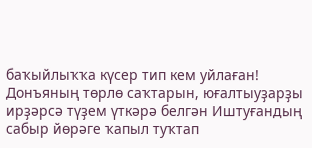баҡыйлыҡҡа күсер тип кем уйлаған! Донъяның төрлө саҡтарын, юғалтыуҙарҙы ирҙәрсә түҙем үткәрә белгән Иштуғандың сабыр йөрәге ҡапыл туҡтап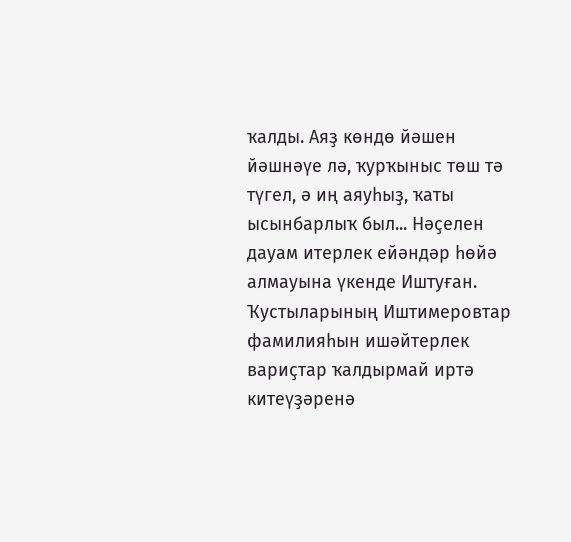ҡалды. Аяҙ көндө йәшен йәшнәүе лә, ҡурҡыныс төш тә түгел, ә иң аяуһыҙ, ҡаты ысынбарлыҡ был... Нәҫелен дауам итерлек ейәндәр һөйә алмауына үкенде Иштуған. Ҡустыларының Иштимеровтар фамилияһын ишәйтерлек вариҫтар ҡалдырмай иртә китеүҙәренә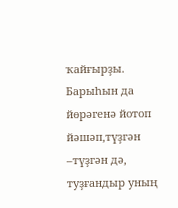ҡайғырҙы. Барыһын да йөрәгенә йотоп йәшәп,түҙгән –түҙгән дә, туҙғандыр уның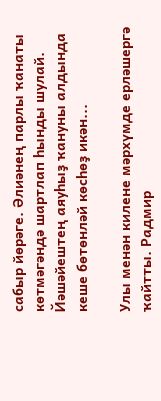сабыр йөрәге. Әлиәнең парлы ҡанаты көтмәгәндә шартлап һынды шулай. Йәшәйештең аяуһыҙ ҡануны алдында кеше бөтөнләй көсһөҙ икән...

Улы менән килене мәрхүмде ерләшергә ҡайтты. Радмир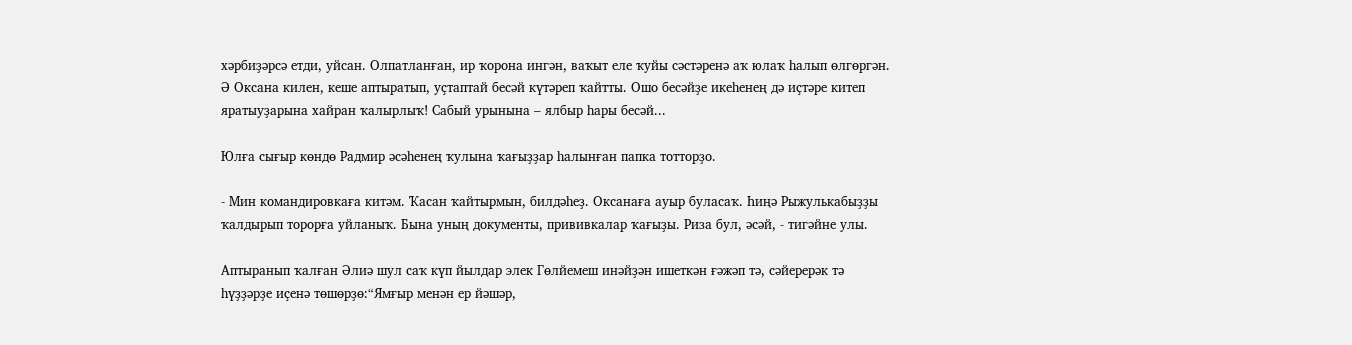хәрбиҙәрсә етди, уйсан. Олпатланған, ир ҡорона ингән, ваҡыт еле ҡуйы сәстәренә аҡ юлаҡ һалып өлгөргән. Ә Оксана килен, кеше аптыратып, уҫтаптай бесәй күтәреп ҡайтты. Ошо бесәйҙе икеһенең дә иҫтәре китеп яратыуҙарына хайран ҡалырлыҡ! Сабый урынына – ялбыр һары бесәй...

Юлға сығыр көндө Радмир әсәһенең ҡулына ҡағыҙҙар һалынған папка тотторҙо.

- Мин командировкаға китәм. Ҡасан ҡайтырмын, билдәһеҙ. Оксанаға ауыр буласаҡ. Һиңә Рыжулькабыҙҙы ҡалдырып торорға уйланыҡ. Бына уның документы, прививкалар ҡағыҙы. Риза бул, әсәй, - тигәйне улы.

Аптыранып ҡалған Әлиә шул саҡ күп йылдар элек Гөлйемеш инәйҙән ишеткән ғәжәп тә, сәйерерәк тә һүҙҙәрҙе иҫенә төшөрҙө:“Ямғыр менән ер йәшәр,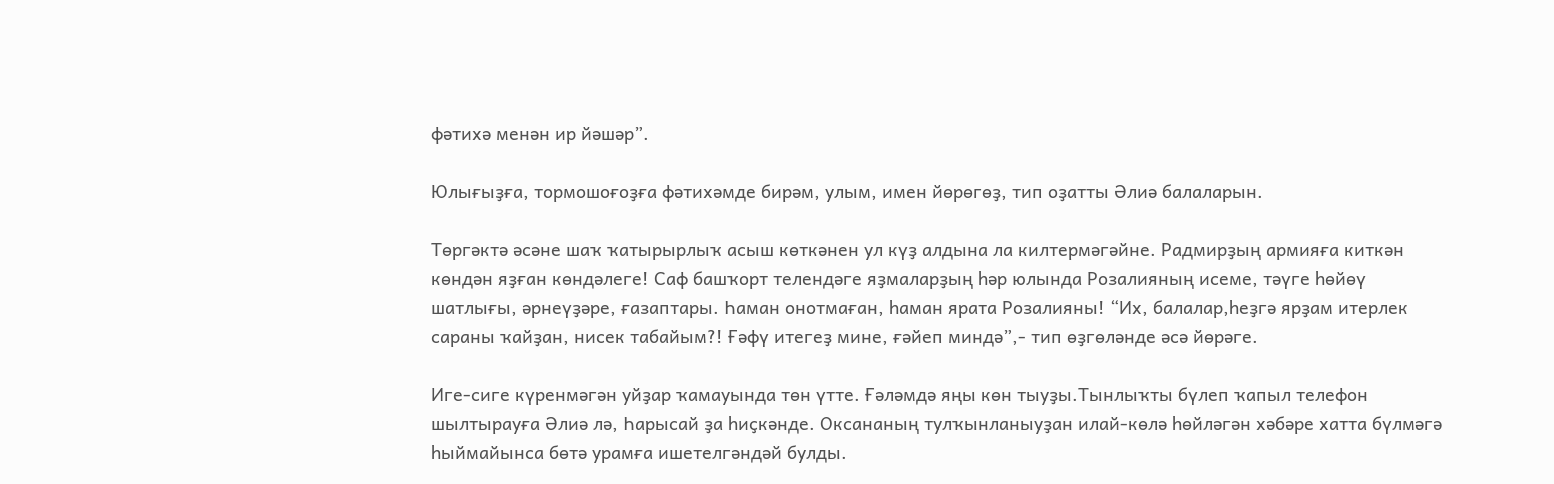фәтихә менән ир йәшәр”.

Юлығыҙға, тормошоғоҙға фәтихәмде бирәм, улым, имен йөрөгөҙ, тип оҙатты Әлиә балаларын.

Төргәктә әсәне шаҡ ҡатырырлыҡ асыш көткәнен ул күҙ алдына ла килтермәгәйне. Радмирҙың армияға киткән көндән яҙған көндәлеге! Саф башҡорт телендәге яҙмаларҙың һәр юлында Розалияның исеме, тәүге һөйөү шатлығы, әрнеүҙәре, ғазаптары. Һаман онотмаған, һаман ярата Розалияны! “Их, балалар,һеҙгә ярҙам итерлек сараны ҡайҙан, нисек табайым?! Ғәфү итегеҙ мине, ғәйеп миндә”,- тип өҙгөләнде әсә йөрәге.

Иге-сиге күренмәгән уйҙар ҡамауында төн үтте. Ғәләмдә яңы көн тыуҙы.Тынлыҡты бүлеп ҡапыл телефон шылтырауға Әлиә лә, Һарысай ҙа һиҫкәнде. Оксананың тулҡынланыуҙан илай-көлә һөйләгән хәбәре хатта бүлмәгә һыймайынса бөтә урамға ишетелгәндәй булды.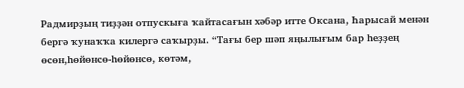Радмирҙың тиҙҙән отпускыға ҡайтасағын хәбәр итте Оксана, Һарысай менән бергә ҡунаҡҡа килергә саҡырҙы. “Тағы бер шәп яңылығым бар һеҙҙең өсөн,һөйөнсө-һөйөнсө, көтәм,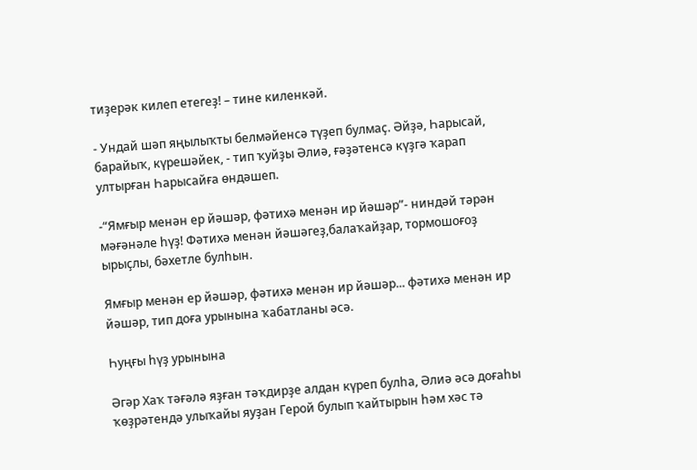тиҙерәк килеп етегеҙ! – тине киленкәй.

- Ундай шәп яңылыҡты белмәйенсә түҙеп булмаҫ. Әйҙә, Һарысай, барайыҡ, күрешәйек, - тип ҡуйҙы Әлиә, ғәҙәтенсә күҙгә ҡарап ултырған Һарысайға өндәшеп.

-“Ямғыр менән ер йәшәр, фәтихә менән ир йәшәр”- ниндәй тәрән мәғәнәле һүҙ! Фәтихә менән йәшәгеҙ,балаҡайҙар, тормошоғоҙ ырыҫлы, бәхетле булһын.

Ямғыр менән ер йәшәр, фәтихә менән ир йәшәр... фәтихә менән ир йәшәр, тип доға урынына ҡабатланы әсә.

Һуңғы һүҙ урынына

Әгәр Хаҡ тәғәлә яҙған тәҡдирҙе алдан күреп булһа, Әлиә әсә доғаһы ҡөҙрәтендә улыҡайы яуҙан Герой булып ҡайтырын һәм хәс тә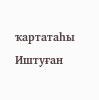ҡартатаһы Иштуған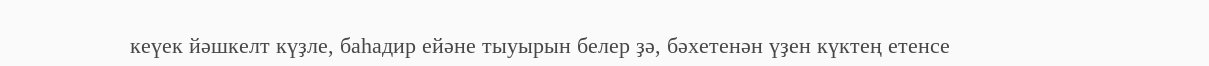кеүек йәшкелт күҙле, баһадир ейәне тыуырын белер ҙә, бәхетенән үҙен күктең етенсе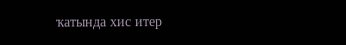ҡатында хис итер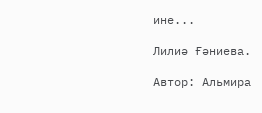ине...

Лилиә Ғәниева.

Автор: Альмира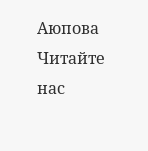Аюпова
Читайте нас